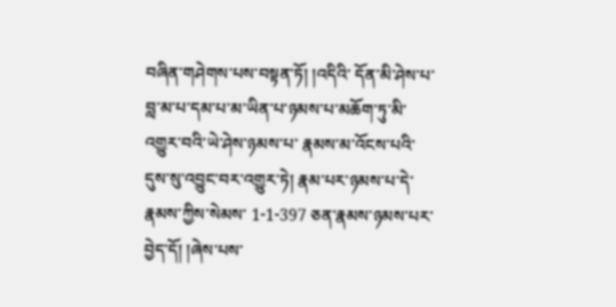བཞིན་གཤེགས་པས་བསྟན་ཏོ། །འདིའི་ དོན་མི་ཤེས་པ་བླ་མ་པ་དམ་པ་མ་ཡིན་པ་ཉམས་པ་མཆོག་ཏུ་མི་འགྱུར་བའི་ཡེ་ཤེས་ཉམས་པ་ རྣམས་མ་འོངས་པའི་དུས་སུ་འབྱུང་བར་འགྱུར་ཏེ། རྣམ་པར་ཉམས་པ་དེ་རྣམས་ཀྱིས་སེམས་ 1-1-397 ཅན་རྣམས་ཉམས་པར་བྱེད་དོ། །ཞེས་པས་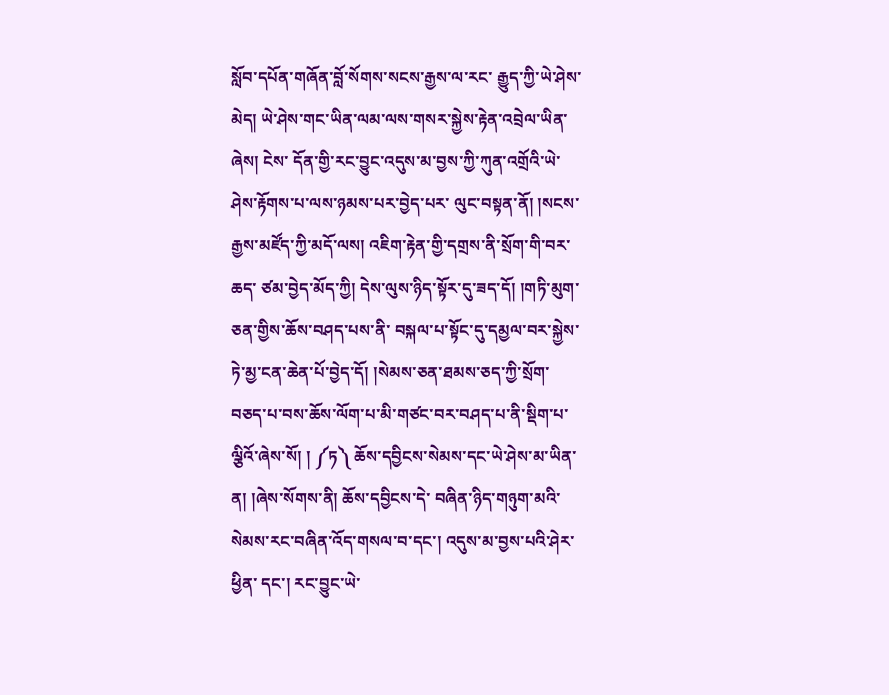སློབ་དཔོན་གཞོན་བློ་སོགས་སངས་རྒྱས་ལ་རང་ རྒྱུད་ཀྱི་ཡེ་ཤེས་མེད། ཡེ་ཤེས་གང་ཡིན་ལམ་ལས་གསར་སྐྱེས་རྟེན་འབྲེལ་ཡིན་ཞེས། ངེས་ དོན་གྱི་རང་བྱུང་འདུས་མ་བྱས་ཀྱི་ཀུན་འགྲོའི་ཡེ་ཤེས་རྟོགས་པ་ལས་ཉམས་པར་བྱེད་པར་ ལུང་བསྟན་ནོ། །སངས་རྒྱས་མཛོད་ཀྱི་མདོ་ལས། འཇིག་རྟེན་གྱི་དགྲས་ནི་སྲོག་གི་བར་ཆད་ ཙམ་བྱེད་མོད་ཀྱི། དེས་ལུས་ཉིད་སྟོར་དུ་ཟད་དོ། །གཏི་མུག་ཅན་གྱིས་ཆོས་བཤད་པས་ནི་ བསྐལ་པ་སྟོང་དུ་དམྱལ་བར་སྐྱེས་ཏེ་མྱ་ངན་ཆེན་པོ་བྱེད་དོ། །སེམས་ཅན་ཐམས་ཅད་ཀྱི་སྲོག་ བཅད་པ་བས་ཆོས་ལོག་པ་མི་གཙང་བར་བཤད་པ་ནི་སྡིག་པ་ལྕིའོ་ཞེས་སོ། ། ༼ཏ༽ ཆོས་དབྱིངས་སེམས་དང་ཡེ་ཤེས་མ་ཡིན་ན། །ཞེས་སོགས་ནི། ཆོས་དབྱིངས་དེ་ བཞིན་ཉིད་གཉུག་མའི་སེམས་རང་བཞིན་འོད་གསལ་བ་དང་། འདུས་མ་བྱས་པའི་ཤེར་ཕྱིན་ དང་། རང་བྱུང་ཡེ་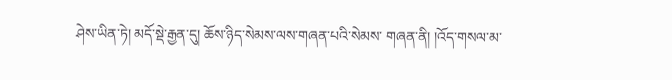ཤེས་ཡིན་ཏེ། མདོ་སྡེ་རྒྱན་དུ། ཆོས་ཉིད་སེམས་ལས་གཞན་པའི་སེམས་ གཞན་ནི། །འོད་གསལ་མ་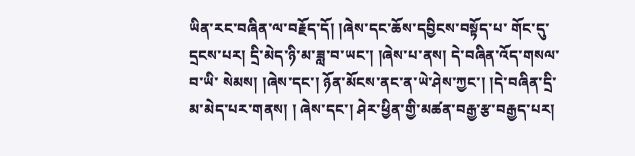ཡིན་རང་བཞིན་ལ་བརྗོད་དོ། །ཞེས་དང་ཆོས་དབྱིངས་བསྟོད་པ་ གོང་དུ་དྲངས་པར། དྲི་མེད་ཉི་མ་ཟླ་བ་ཡང་། །ཞེས་པ་ནས། དེ་བཞིན་འོད་གསལ་བ་ཡི་ སེམས། །ཞེས་དང་། ཉོན་མོངས་ནང་ན་ཡེ་ཤེས་ཀྱང་། །དེ་བཞིན་དྲི་མ་མེད་པར་གནས། ། ཞེས་དང་། ཤེར་ཕྱིན་གྱི་མཚན་བརྒྱ་རྩ་བརྒྱད་པར།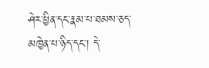ཤེར་ཕྱིན་དང་རྣམ་པ་ཐམས་ཅད་ མཁྱེན་པ་ཉིད་དང་། དེ་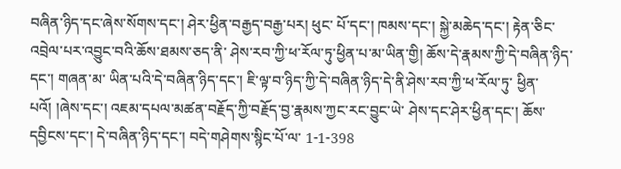བཞིན་ཉིད་དང་ཞེས་སོགས་དང་། ཤེར་ཕྱིན་བརྒྱད་བརྒྱ་པར། ཕུང་ པོ་དང་། ཁམས་དང་། སྐྱེ་མཆེད་དང་། རྟེན་ཅིང་འབྲེལ་པར་འབྱུང་བའི་ཆོས་ཐམས་ཅད་ནི་ ཤེས་རབ་ཀྱི་ཕ་རོལ་ཏུ་ཕྱིན་པ་མ་ཡིན་གྱི། ཆོས་དེ་རྣམས་ཀྱི་དེ་བཞིན་ཉིད་དང་། གཞན་མ་ ཡིན་པའི་དེ་བཞིན་ཉིད་དང་། ཇི་ལྟ་བ་ཉིད་ཀྱི་དེ་བཞིན་ཉིད་དེ་ནི་ཤེས་རབ་ཀྱི་ཕ་རོལ་ཏུ་ ཕྱིན་པའོ། །ཞེས་དང་། འཇམ་དཔལ་མཚན་བརྗོད་ཀྱི་བརྗོད་བྱ་རྣམས་ཀྱང་རང་བྱུང་ཡེ་ ཤེས་དང་ཤེར་ཕྱིན་དང་། ཆོས་དབྱིངས་དང་། དེ་བཞིན་ཉིད་དང་། བདེ་གཤེགས་སྙིང་པོ་ལ་ 1-1-398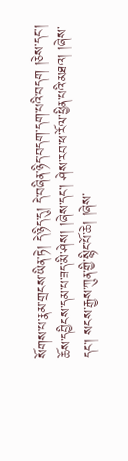སོགས་པ་རྣམ་གྲངས་ཡིན་ཏེ། དེ་ཉིད་དུ། དེ་བཞིན་ཉིད་བདག་དག་པའི་བདག །ཅེས་དང་། ཆོས་དབྱིངས་དམ་པ་ཟད་མི་ཤེས། །ཞེས་དང་། ཤེས་རབ་ཕ་རོལ་ཕྱིན་པའི་མཐའ། །ཞེས་ དང་། སངས་རྒྱས་ཀུན་གྱི་སྙིང་པོ་ཆེ། །ཞེས་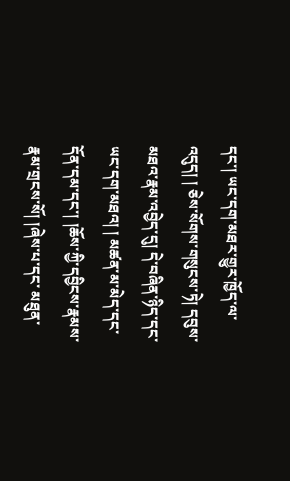དང་། ཡང་དག་མཐར་གྱུར་ཁྱོད་ལ་འདུད། ། ཅེས་སོགས་གསུངས་ཏེ། དབུས་མཐའ་རྣམ་འབྱེད་དུ། དེ་བཞིན་ཉིད་དང་ཡང་དག་མཐའ། ། མཚན་མ་མེད་དང་དོན་དམ་དང་། །ཆོས་ཀྱི་དབྱིངས་རྣམས་རྣམ་གྲངས་སོ། །ཞེས་པ་དང་ མཐུན་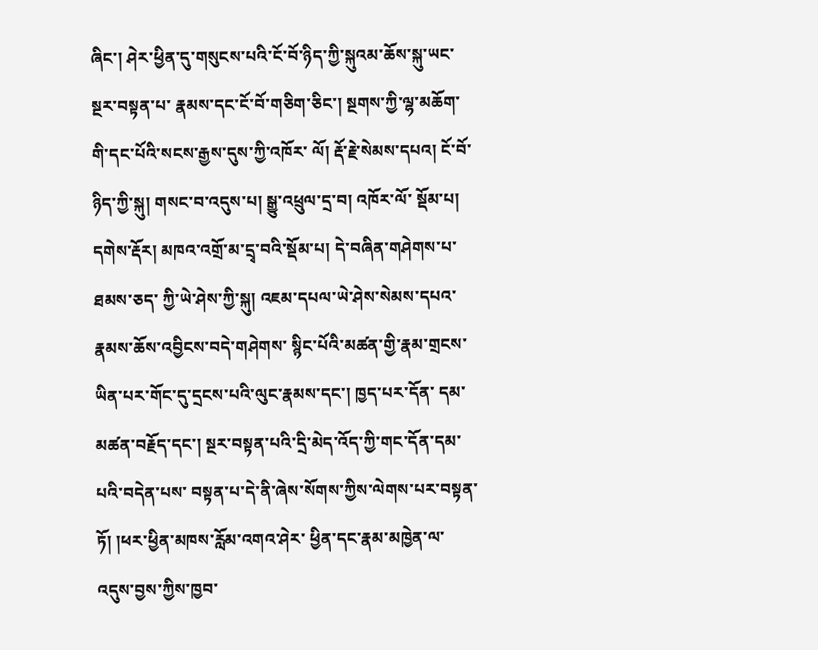ཞིང་། ཤེར་ཕྱིན་དུ་གསུངས་པའི་ངོ་བོ་ཉིད་ཀྱི་སྐུའམ་ཆོས་སྐུ་ཡང་སྔར་བསྟན་པ་ རྣམས་དང་ངོ་བོ་གཅིག་ཅིང་། སྔགས་ཀྱི་ལྷ་མཆོག་གི་དང་པོའི་སངས་རྒྱས་དུས་ཀྱི་འཁོར་ ལོ། རྡོ་རྗེ་སེམས་དཔའ། ངོ་བོ་ཉིད་ཀྱི་སྐུ། གསང་བ་འདུས་པ། སྒྱུ་འཕྲུལ་དྲ་བ། འཁོར་ལོ་ སྡོམ་པ། དགེས་རྡོར། མཁའ་འགྲོ་མ་དྲྭ་བའི་སྡོམ་པ། དེ་བཞིན་གཤེགས་པ་ཐམས་ཅད་ ཀྱི་ཡེ་ཤེས་ཀྱི་སྐུ། འཇམ་དཔལ་ཡེ་ཤེས་སེམས་དཔའ་རྣམས་ཆོས་འབྱིངས་བདེ་གཤེགས་ སྙིང་པོའི་མཚན་གྱི་རྣམ་གྲངས་ཡིན་པར་གོང་དུ་དྲངས་པའི་ལུང་རྣམས་དང་། ཁྱད་པར་དོན་ དམ་མཚན་བརྗོད་དང་། སྔར་བསྟན་པའི་དྲི་མེད་འོད་ཀྱི་གང་དོན་དམ་པའི་བདེན་པས་ བསྟན་པ་དེ་ནི་ཞེས་སོགས་ཀྱིས་ལེགས་པར་བསྟན་ཏོ། །ཕར་ཕྱིན་མཁས་རློམ་འགའ་ཤེར་ ཕྱིན་དང་རྣམ་མཁྱེན་ལ་འདུས་བྱས་ཀྱིས་ཁྱབ་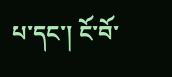པ་དང་། ངོ་བོ་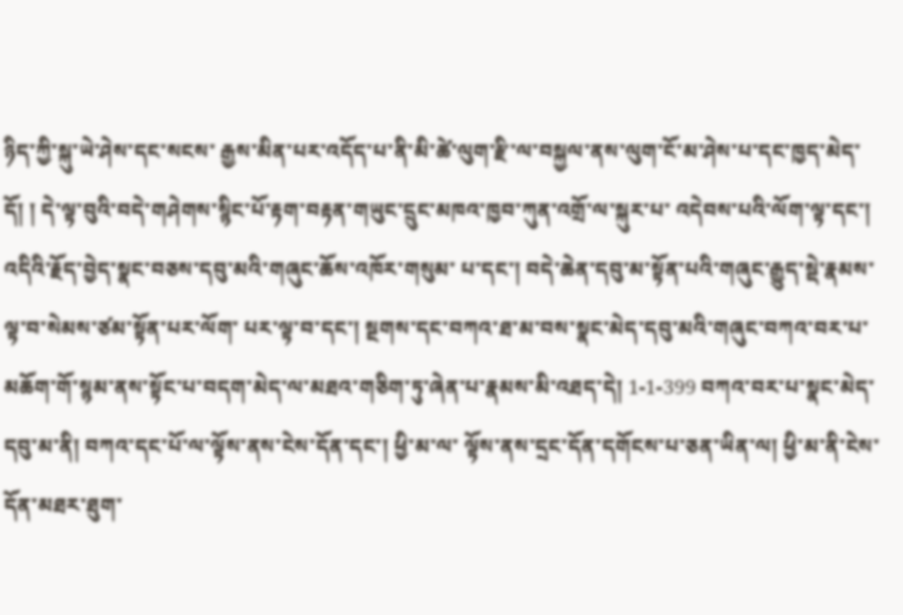ཉིད་ཀྱི་སྐུ་ཡེ་ཤེས་དང་སངས་ རྒྱས་མིན་པར་འདོད་པ་ནི་མི་ཚེ་ལུག་རྫི་ལ་བསྐྱལ་ནས་ལུག་ངོ་མ་ཤེས་པ་དང་ཁྱད་མེད་དོ། ། དེ་ལྟ་བུའི་བདེ་གཤེགས་སྙིང་པོ་རྟག་བརྟན་གཡུང་དྲུང་མཁའ་ཁྱབ་ཀུན་འགྲོ་ལ་སྐུར་པ་ འདེབས་པའི་ལོག་ལྟ་དང་། འདིའི་རྗོད་བྱེད་སྣང་བཅས་དབུ་མའི་གཞུང་ཆོས་འཁོར་གསུམ་ པ་དང་། བདེ་ཆེན་དབུ་མ་སྟོན་པའི་གཞུང་རྒྱུད་སྡེ་རྣམས་ལྟ་བ་སེམས་ཙམ་སྟོན་པར་ལོག་ པར་ལྟ་བ་དང་། སྔགས་དང་བཀའ་ཐ་མ་བས་སྣང་མེད་དབུ་མའི་གཞུང་བཀའ་བར་པ་ མཆོག་གོ་སྙམ་ནས་སྟོང་པ་བདག་མེད་ལ་མཐའ་གཅིག་ཏུ་ཞེན་པ་རྣམས་མི་འཐད་དེ། 1-1-399 བཀའ་བར་པ་སྣང་མེད་དབུ་མ་ནི། བཀའ་དང་པོ་ལ་ལྟོས་ནས་ངེས་དོན་དང་། ཕྱི་མ་ལ་ ལྟོས་ནས་དྲང་དོན་དགོངས་པ་ཅན་ཡིན་ལ། ཕྱི་མ་ནི་ངེས་དོན་མཐར་ཐུག་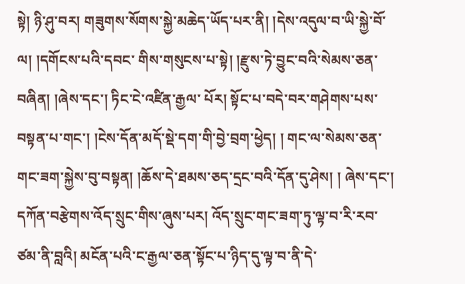སྟེ། ཉི་ཤུ་བར། གཟུགས་སོགས་སྐྱེ་མཆེད་ཡོད་པར་ནི། །དེས་འདུལ་བ་ཡི་སྐྱེ་བོ་ལ། །དགོངས་པའི་དབང་ གིས་གསུངས་པ་སྟེ། །རྫུས་ཏེ་བྱུང་བའི་སེམས་ཅན་བཞིན། །ཞེས་དང་། ཏིང་ངེ་འཛིན་རྒྱལ་ པོར། སྟོང་པ་བདེ་བར་གཤེགས་པས་བསྟན་པ་གང་། །ངེས་དོན་མདོ་སྡེ་དག་གི་བྱེ་བྲག་ཕྱེད། ། གང་ལ་སེམས་ཅན་གང་ཟག་སྐྱེས་བུ་བསྟན། །ཆོས་དེ་ཐམས་ཅད་དྲང་བའི་དོན་དུ་ཤེས། ། ཞེས་དང་། དཀོན་བརྩེགས་འོད་སྲུང་གིས་ཞུས་པར། འོད་སྲུང་གང་ཟག་ཏུ་ལྟ་བ་རི་རབ་ ཙམ་ནི་བླའི། མངོན་པའི་ང་རྒྱལ་ཅན་སྟོང་པ་ཉིད་དུ་ལྟ་བ་ནི་དེ་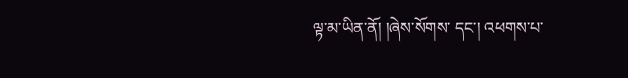ལྟ་མ་ཡིན་ནོ། །ཞེས་སོགས་ དང་། འཕགས་པ་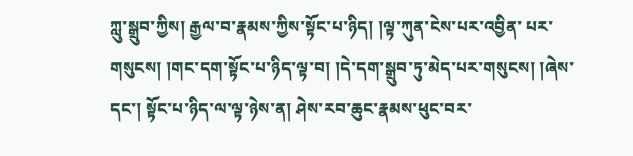ཀླུ་སྒྲུབ་ཀྱིས། རྒྱལ་བ་རྣམས་ཀྱིས་སྟོང་པ་ཉིད། །ལྟ་ཀུན་ངེས་པར་འབྱིན་ པར་གསུངས། །གང་དག་སྟོང་པ་ཉིད་ལྟ་བ། །དེ་དག་སྒྲུབ་ཏུ་མེད་པར་གསུངས། །ཞེས་དང་། སྟོང་པ་ཉིད་ལ་ལྟ་ཉེས་ན། ཤེས་རབ་ཆུང་རྣམས་ཕུང་བར་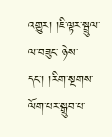འགྱུར། །ཇི་ལྟར་སྦྲུལ་ལ་བཟུང་ ཉེས་དང་། །རིག་སྔགས་ལོག་པར་སྒྲུབ་པ་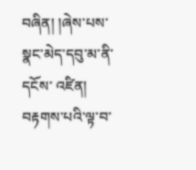བཞིན། །ཞེས་པས་སྣང་མེད་དབུ་མ་ནི་དངོས་ འཛིན། བརྟགས་པའི་ལྟ་བ་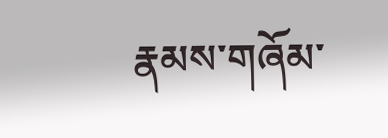རྣམས་གཞོམ་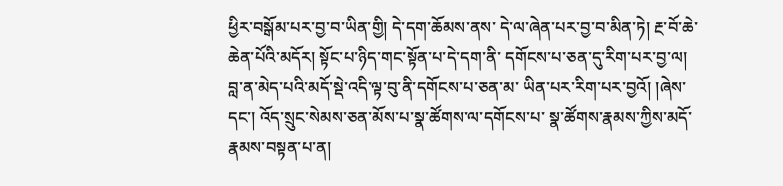ཕྱིར་བསྒོམ་པར་བྱ་བ་ཡིན་གྱི། དེ་དག་ཆོམས་ནས་ དེ་ལ་ཞེན་པར་བྱ་བ་མིན་ཏེ། རྔ་བོ་ཆེ་ཆེན་པོའི་མདོར། སྟོང་པ་ཉིད་གང་སྟོན་པ་དེ་དག་ནི་ དགོངས་པ་ཅན་དུ་རིག་པར་བྱ་ལ། བླ་ན་མེད་པའི་མདོ་སྡེ་འདི་ལྟ་བུ་ནི་དགོངས་པ་ཅན་མ་ ཡིན་པར་རིག་པར་བྱའོ། །ཞེས་དང་། འོད་སྲུང་སེམས་ཅན་མོས་པ་སྣ་ཚོགས་ལ་དགོངས་པ་ སྣ་ཚོགས་རྣམས་ཀྱིས་མདོ་རྣམས་བསྟན་པ་ན།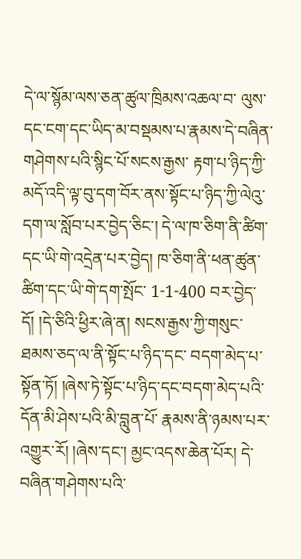དེ་ལ་སྙོམ་ལས་ཅན་ཚུལ་ཁྲིམས་འཆལ་བ་ ལུས་དང་ངག་དང་ཡིད་མ་བསྡམས་པ་རྣམས་དེ་བཞིན་གཤེགས་པའི་སྙིང་པོ་སངས་རྒྱས་ རྟག་པ་ཉིད་ཀྱི་མདོ་འདི་ལྟ་བུ་དག་བོར་ནས་སྟོང་པ་ཉིད་ཀྱི་ལེའུ་དག་ལ་སློབ་པར་བྱེད་ཅིང་། དེ་ལ་ཁ་ཅིག་ནི་ཚིག་དང་ཡི་གེ་འདྲེན་པར་བྱེད། ཁ་ཅིག་ནི་ཕན་ཚུན་ཚིག་དང་ཡི་གེ་དག་སྤོང་ 1-1-400 བར་བྱེད་དོ། །དེ་ཅིའི་ཕྱིར་ཞེ་ན། སངས་རྒྱས་ཀྱི་གསུང་ཐམས་ཅད་ལ་ནི་སྟོང་པ་ཉིད་དང་ བདག་མེད་པ་སྟོན་ཏོ། །ཞེས་ཏེ་སྟོང་པ་ཉིད་དང་བདག་མེད་པའི་དོན་མི་ཤེས་པའི་མི་བླུན་པོ་ རྣམས་ནི་ཉམས་པར་འགྱུར་རོ། །ཞེས་དང་། མྱང་འདས་ཆེན་པོར། དེ་བཞིན་གཤེགས་པའི་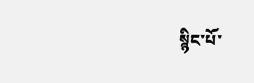སྙིང་པོ་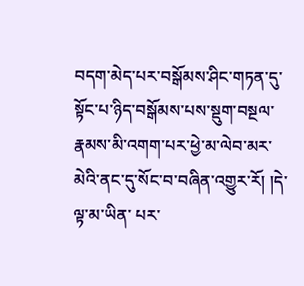བདག་མེད་པར་བསྒོམས་ཤིང་གཏན་དུ་སྟོང་པ་ཉིད་བསྒོམས་པས་སྡུག་བསྔལ་ རྣམས་མི་འགག་པར་ཕྱེ་མ་ལེབ་མར་མེའི་ནང་དུ་སོང་བ་བཞིན་འགྱུར་རོ། །དེ་ལྟ་མ་ཡིན་ པར་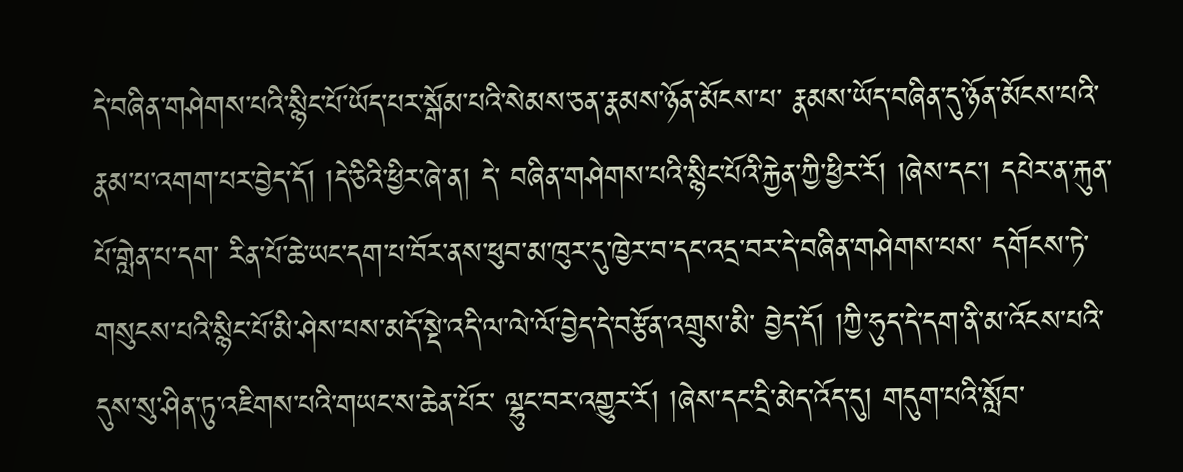དེ་བཞིན་གཤེགས་པའི་སྙིང་པོ་ཡོད་པར་སྒོམ་པའི་སེམས་ཅན་རྣམས་ཉོན་མོངས་པ་ རྣམས་ཡོད་བཞིན་དུ་ཉོན་མོངས་པའི་རྣམ་པ་འགག་པར་བྱེད་དོ། །དེ་ཅིའི་ཕྱིར་ཞེ་ན། དེ་ བཞིན་གཤེགས་པའི་སྙིང་པོའི་རྐྱེན་ཀྱི་ཕྱིར་རོ། །ཞེས་དང་། དཔེར་ན་རྐུན་པོ་གླེན་པ་དག་ རིན་པོ་ཆེ་ཡང་དག་པ་བོར་ནས་ཕུབ་མ་ཁུར་དུ་ཁྱེར་བ་དང་འདྲ་བར་དེ་བཞིན་གཤེགས་པས་ དགོངས་ཏེ་གསུངས་པའི་སྙིང་པོ་མི་ཤེས་པས་མདོ་སྡེ་འདི་ལ་ལེ་ལོ་བྱེད་དེ་བརྩོན་འགྲུས་མི་ བྱེད་དོ། །ཀྱི་ཧུད་དེ་དག་ནི་མ་འོངས་པའི་དུས་སུ་ཤིན་ཏུ་འཇིགས་པའི་གཡང་ས་ཆེན་པོར་ ལྷུང་བར་འགྱུར་རོ། །ཞེས་དང་དྲི་མེད་འོད་དུ། གདུག་པའི་སློབ་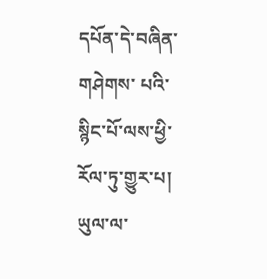དཔོན་དེ་བཞིན་གཤེགས་ པའི་སྙིང་པོ་ལས་ཕྱི་རོལ་ཏུ་གྱུར་པ། ཡུལ་ལ་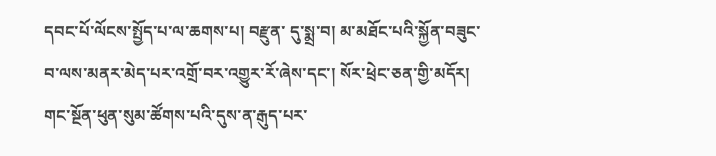དབང་པོ་ལོངས་སྤྱོད་པ་ལ་ཆགས་པ། བརྫུན་ དུ་སྨྲ་བ། མ་མཐོང་པའི་སྐྱོན་བཟུང་བ་ལས་མནར་མེད་པར་འགྲོ་བར་འགྱུར་རོ་ཞེས་དང་། སོར་ཕྲེང་ཅན་གྱི་མདོར། གང་སྔོན་ཕུན་སུམ་ཚོགས་པའི་དུས་ན་རྒུད་པར་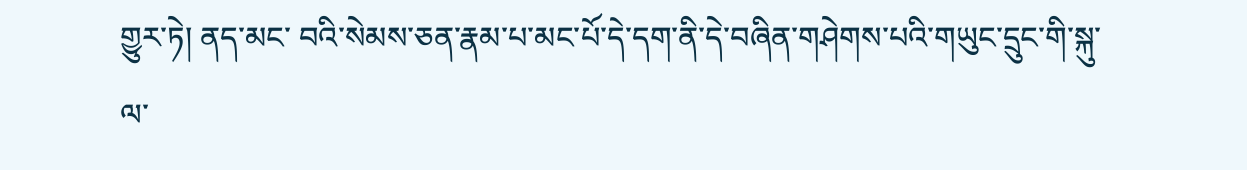གྱུར་ཏེ། ནད་མང་ བའི་སེམས་ཅན་རྣམ་པ་མང་པོ་དེ་དག་ནི་དེ་བཞིན་གཤེགས་པའི་གཡུང་དྲུང་གི་སྐུ་ལ་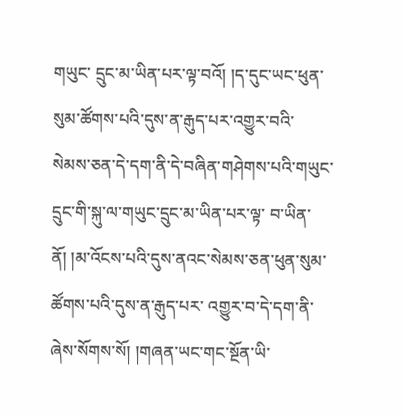གཡུང་ དྲུང་མ་ཡིན་པར་ལྟ་བའོ། །ད་དུང་ཡང་ཕུན་སུམ་ཚོགས་པའི་དུས་ན་རྒུད་པར་འགྱུར་བའི་ སེམས་ཅན་དེ་དག་ནི་དེ་བཞིན་གཤེགས་པའི་གཡུང་དྲུང་གི་སྐུ་ལ་གཡུང་དྲུང་མ་ཡིན་པར་ལྟ་ བ་ཡིན་ནོ། །མ་འོངས་པའི་དུས་ནའང་སེམས་ཅན་ཕུན་སུམ་ཚོགས་པའི་དུས་ན་རྒུད་པར་ འགྱུར་བ་དེ་དག་ནི་ཞེས་སོགས་སོ། །གཞན་ཡང་གང་སྔོན་ཡི་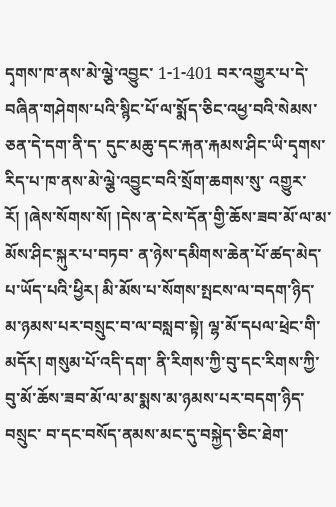དྭགས་ཁ་ནས་མེ་ལྕེ་འབྱུང་ 1-1-401 བར་འགྱུར་པ་དེ་བཞིན་གཤེགས་པའི་སྙིང་པོ་ལ་སྨོད་ཅིང་འཕྱ་བའི་སེམས་ཅན་དེ་དག་ནི་ད་ དུང་མཆུ་དང་རྐན་རྐམས་ཤིང་ཡི་དྭགས་རིད་པ་ཁ་ནས་མེ་ལྕེ་འབྱུང་བའི་སྲོག་ཆགས་སུ་ འགྱུར་རོ། །ཞེས་སོགས་སོ། །དེས་ན་ངེས་དོན་གྱི་ཆོས་ཟབ་མོ་ལ་མ་མོས་ཤིང་སྐུར་པ་བཏབ་ ན་ཉེས་དམིགས་ཆེན་པོ་ཚད་མེད་པ་ཡོད་པའི་ཕྱིར། མི་མོས་པ་སོགས་སྤངས་ལ་བདག་ཉིད་ མ་ཉམས་པར་བསྲུང་བ་ལ་བསླབ་སྟེ། ལྷ་མོ་དཔལ་ཕྲེང་གི་མདོར། གསུམ་པོ་འདི་དག་ ནི་རིགས་ཀྱི་བུ་དང་རིགས་ཀྱི་བུ་མོ་ཆོས་ཟབ་མོ་ལ་མ་སྨས་མ་ཉམས་པར་བདག་ཉིད་བསྲུང་ བ་དང་བསོད་ནམས་མང་དུ་བསྐྱེད་ཅིང་ཐེག་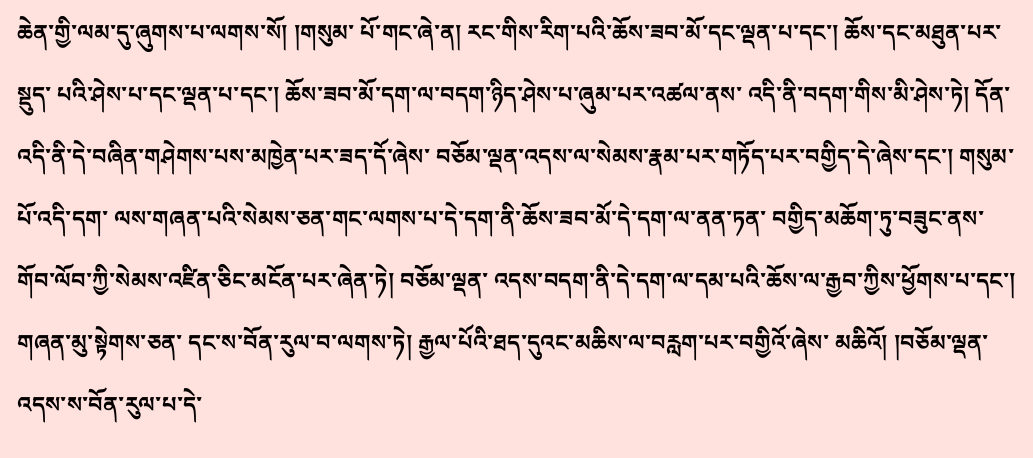ཆེན་གྱི་ལམ་དུ་ཞུགས་པ་ལགས་སོ། །གསུམ་ པོ་གང་ཞེ་ན། རང་གིས་རིག་པའི་ཆོས་ཟབ་མོ་དང་ལྡན་པ་དང་། ཆོས་དང་མཐུན་པར་སྡུད་ པའི་ཤེས་པ་དང་ལྡན་པ་དང་། ཆོས་ཟབ་མོ་དག་ལ་བདག་ཉིད་ཤེས་པ་ཞུམ་པར་འཚལ་ནས་ འདི་ནི་བདག་གིས་མི་ཤེས་ཏེ། དོན་འདི་ནི་དེ་བཞིན་གཤེགས་པས་མཁྱེན་པར་ཟད་དོ་ཞེས་ བཅོམ་ལྡན་འདས་ལ་སེམས་རྣམ་པར་གཏོད་པར་བགྱིད་དེ་ཞེས་དང་། གསུམ་པོ་འདི་དག་ ལས་གཞན་པའི་སེམས་ཅན་གང་ལགས་པ་དེ་དག་ནི་ཆོས་ཟབ་མོ་དེ་དག་ལ་ནན་ཏན་ བགྱིད་མཆོག་ཏུ་བཟུང་ནས་གོབ་ལོབ་ཀྱི་སེམས་འཛིན་ཅིང་མངོན་པར་ཞེན་ཏེ། བཅོམ་ལྡན་ འདས་བདག་ནི་དེ་དག་ལ་དམ་པའི་ཆོས་ལ་རྒྱབ་ཀྱིས་ཕྱོགས་པ་དང་། གཞན་མུ་སྟེགས་ཅན་ དང་ས་བོན་རུལ་བ་ལགས་ཏེ། རྒྱལ་པོའི་ཐད་དུའང་མཆིས་ལ་བརླག་པར་བགྱིའོ་ཞེས་ མཆིའོ། །བཅོམ་ལྡན་འདས་ས་བོན་རུལ་པ་དེ་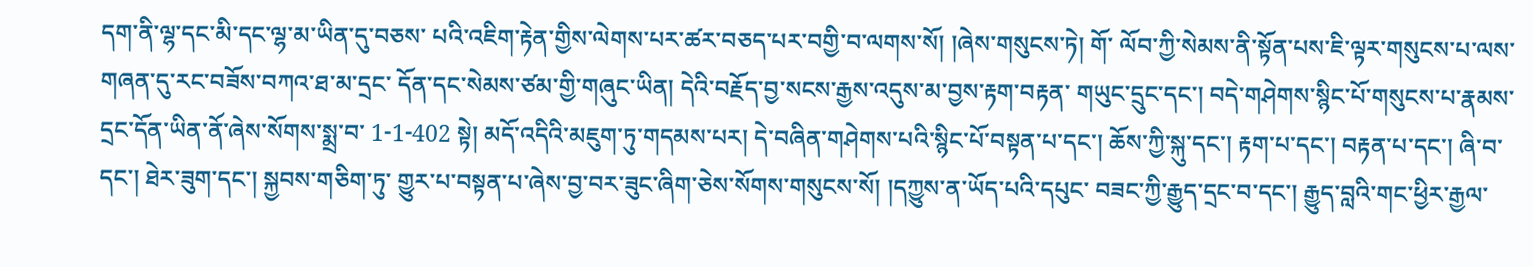དག་ནི་ལྷ་དང་མི་དང་ལྷ་མ་ཡིན་དུ་བཅས་ པའི་འཇིག་རྟེན་གྱིས་ལེགས་པར་ཚར་བཅད་པར་བགྱི་བ་ལགས་སོ། །ཞེས་གསུངས་ཏེ། གོ་ ལོབ་ཀྱི་སེམས་ནི་སྟོན་པས་ཇི་ལྟར་གསུངས་པ་ལས་གཞན་དུ་རང་བཟོས་བཀའ་ཐ་མ་དྲང་ དོན་དང་སེམས་ཙམ་གྱི་གཞུང་ཡིན། དེའི་བརྗོད་བྱ་སངས་རྒྱས་འདུས་མ་བྱས་རྟག་བརྟན་ གཡུང་དྲུང་དང་། བདེ་གཤེགས་སྙིང་པོ་གསུངས་པ་རྣམས་དྲང་དོན་ཡིན་ནོ་ཞེས་སོགས་སྨྲ་བ་ 1-1-402 སྟེ། མདོ་འདིའི་མཇུག་ཏུ་གདམས་པར། དེ་བཞིན་གཤེགས་པའི་སྙིང་པོ་བསྟན་པ་དང་། ཆོས་ཀྱི་སྐུ་དང་། རྟག་པ་དང་། བརྟན་པ་དང་། ཞི་བ་དང་། ཐེར་ཟུག་དང་། སྐྱབས་གཅིག་ཏུ་ གྱུར་པ་བསྟན་པ་ཞེས་བྱ་བར་ཟུང་ཞིག་ཅེས་སོགས་གསུངས་སོ། །དཀྱུས་ན་ཡོད་པའི་དཔུང་ བཟང་ཀྱི་རྒྱུད་དྲང་བ་དང་། རྒྱུད་བླའི་གང་ཕྱིར་རྒྱལ་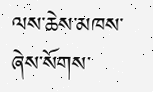ལས་ཆེས་མཁས་ཞེས་སོགས་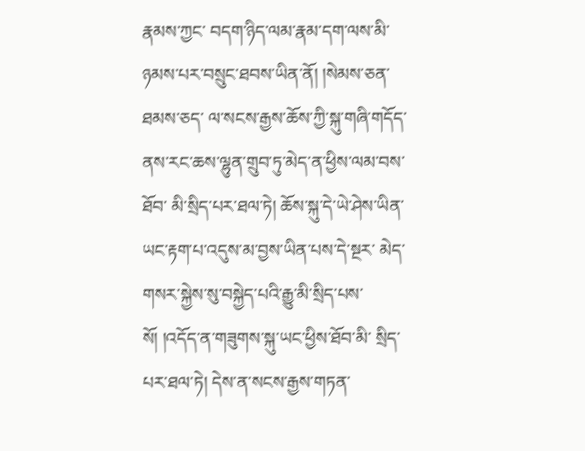རྣམས་ཀྱང་ བདག་ཉིད་ལམ་རྣམ་དག་ལས་མི་ཉམས་པར་བསྲུང་ཐབས་ཡིན་ནོ། །སེམས་ཅན་ཐམས་ཅད་ ལ་སངས་རྒྱས་ཆོས་ཀྱི་སྐུ་གཞི་གདོད་ནས་རང་ཆས་ལྷུན་གྲུབ་ཏུ་མེད་ན་ཕྱིས་ལམ་བས་ཐོབ་ མི་སྲིད་པར་ཐལ་ཏེ། ཆོས་སྐུ་དེ་ཡེ་ཤེས་ཡིན་ཡང་རྟག་པ་འདུས་མ་བྱས་ཡིན་པས་དེ་སྔར་ མེད་གསར་སྐྱེས་སུ་བསྐྱེད་པའི་རྒྱུ་མི་སྲིད་པས་སོ། །འདོད་ན་གཟུགས་སྐུ་ཡང་ཕྱིས་ཐོབ་མི་ སྲིད་པར་ཐལ་ཏེ། དེས་ན་སངས་རྒྱས་གཏན་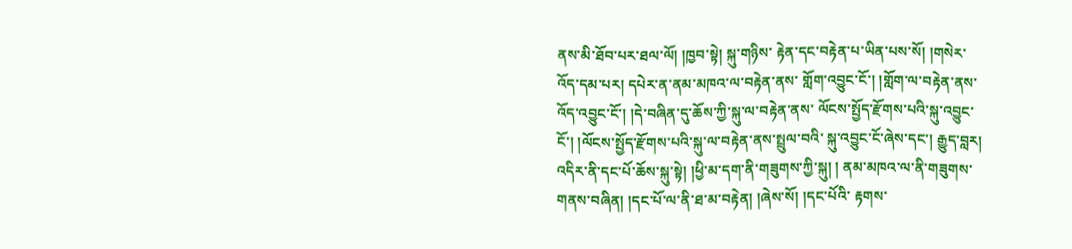ནས་མི་ཐོབ་པར་ཐལ་ལོ། །ཁྱབ་སྟེ། སྐུ་གཉིས་ རྟེན་དང་བརྟེན་པ་ཡིན་པས་སོ། །གསེར་འོད་དམ་པར། དཔེར་ན་ནམ་མཁའ་ལ་བརྟེན་ནས་ གློག་འབྱུང་ངོ་། །གློག་ལ་བརྟེན་ནས་འོད་འབྱུང་ངོ་། །དེ་བཞིན་དུ་ཆོས་ཀྱི་སྐུ་ལ་བརྟེན་ནས་ ལོངས་སྤྱོད་རྫོགས་པའི་སྐུ་འབྱུང་ངོ་། །ལོངས་སྤྱོད་རྫོགས་པའི་སྐུ་ལ་བརྟེན་ནས་སྤྲུལ་བའི་ སྐུ་འབྱུང་ངོ་ཞེས་དང་། རྒྱུད་བླར། འདིར་ནི་དང་པོ་ཆོས་སྐུ་སྟེ། །ཕྱི་མ་དག་ནི་གཟུགས་ཀྱི་སྐུ། ། ནམ་མཁའ་ལ་ནི་གཟུགས་གནས་བཞིན། །དང་པོ་ལ་ནི་ཐ་མ་བརྟེན། །ཞེས་སོ། །དང་པོའི་ རྟགས་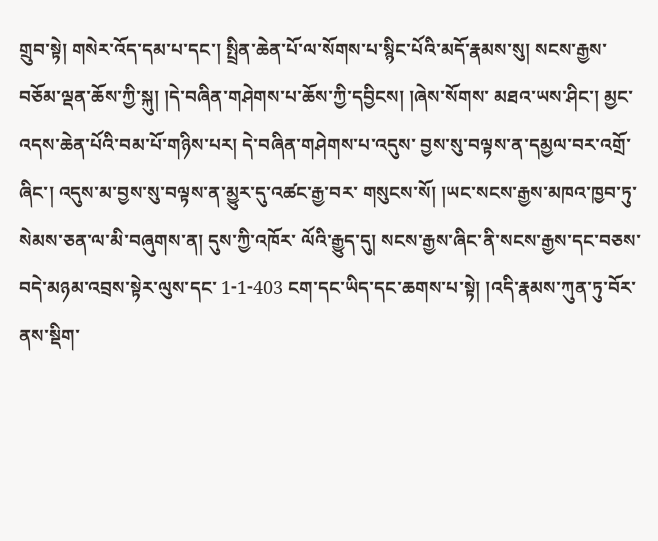གྲུབ་སྟེ། གསེར་འོད་དམ་པ་དང་། སྤྲིན་ཆེན་པོ་ལ་སོགས་པ་སྙིང་པོའི་མདོ་རྣམས་སུ། སངས་རྒྱས་བཅོམ་ལྡན་ཆོས་ཀྱི་སྐུ། །དེ་བཞིན་གཤེགས་པ་ཆོས་ཀྱི་དབྱིངས། །ཞེས་སོགས་ མཐའ་ཡས་ཤིང་། མྱང་འདས་ཆེན་པོའི་བམ་པོ་གཉིས་པར། དེ་བཞིན་གཤེགས་པ་འདུས་ བྱས་སུ་བལྟས་ན་དམྱལ་བར་འགྲོ་ཞིང་། འདུས་མ་བྱས་སུ་བལྟས་ན་མྱུར་དུ་འཚང་རྒྱ་བར་ གསུངས་སོ། །ཡང་སངས་རྒྱས་མཁའ་ཁྱབ་ཏུ་སེམས་ཅན་ལ་མི་བཞུགས་ན། དུས་ཀྱི་འཁོར་ ལོའི་རྒྱུད་དུ། སངས་རྒྱས་ཞིང་ནི་སངས་རྒྱས་དང་བཅས་བདེ་མཉམ་འབྲས་སྟེར་ལུས་དང་ 1-1-403 ངག་དང་ཡིད་དང་ཆགས་པ་སྟེ། །འདི་རྣམས་ཀུན་ཏུ་བོར་ནས་སྡིག་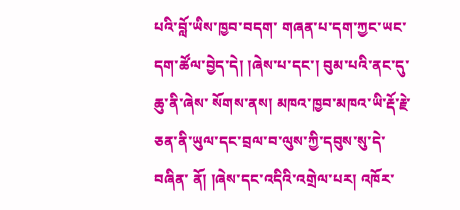པའི་བློ་ཡིས་ཁྱབ་བདག་ གཞན་པ་དག་ཀྱང་ཡང་དག་ཚོལ་བྱེད་དེ། །ཞེས་པ་དང་། བུམ་པའི་ནང་དུ་ཆུ་ནི་ཞེས་ སོགས་ནས། མཁའ་ཁྱབ་མཁའ་ཡི་རྡོ་རྗེ་ཅན་ནི་ཡུལ་དང་བྲལ་བ་ལུས་ཀྱི་དབུས་སུ་དེ་བཞིན་ ནོ། །ཞེས་དང་འདིའི་འགྲེལ་པར། འཁོར་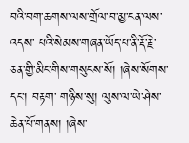བའི་བག་ཆགས་ལས་གྲོལ་བ་མྱ་ངན་ལས་འདས་ པའི་སེམས་གཞན་ཡོད་པ་ནི་རྡོ་རྗེ་ཅན་གྱི་མིང་གིས་གསུངས་སོ། །ཞེས་སོགས་དང་། བརྟག་ གཉིས་སུ། ལུས་ལ་ཡེ་ཤེས་ཆེན་པོ་གནས། །ཞེས་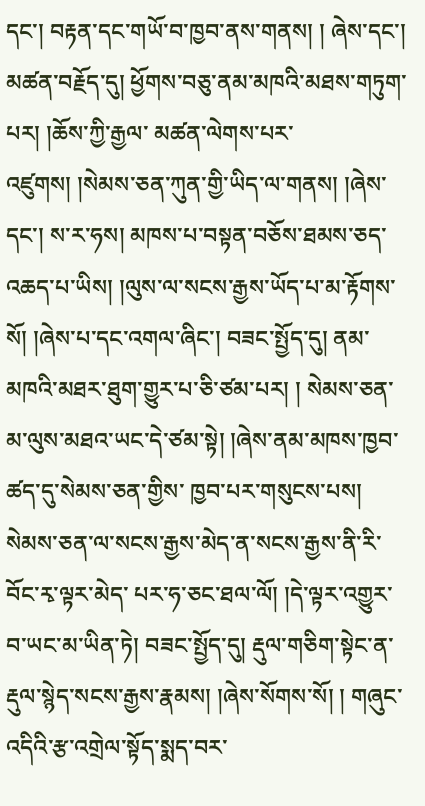དང་། བརྟན་དང་གཡོ་བ་ཁྱབ་ནས་གནས། ། ཞེས་དང་། མཚན་བརྗོད་དུ། ཕྱོགས་བཅུ་ནམ་མཁའི་མཐས་གཏུག་པར། །ཆོས་ཀྱི་རྒྱལ་ མཚན་ལེགས་པར་འཛུགས། །སེམས་ཅན་ཀུན་གྱི་ཡིད་ལ་གནས། །ཞེས་དང་། ས་ར་ཧས། མཁས་པ་བསྟན་བཅོས་ཐམས་ཅད་འཆད་པ་ཡིས། །ལུས་ལ་སངས་རྒྱས་ཡོད་པ་མ་རྟོགས་ སོ། །ཞེས་པ་དང་འགལ་ཞིང་། བཟང་སྤྱོད་དུ། ནམ་མཁའི་མཐར་ཐུག་གྱུར་པ་ཅི་ཙམ་པར། ། སེམས་ཅན་མ་ལུས་མཐའ་ཡང་དེ་ཙམ་སྟེ། །ཞེས་ནམ་མཁས་ཁྱབ་ཚད་དུ་སེམས་ཅན་གྱིས་ ཁྱབ་པར་གསུངས་པས། སེམས་ཅན་ལ་སངས་རྒྱས་མེད་ན་སངས་རྒྱས་ནི་རི་བོང་རྭ་ལྟར་མེད་ པར་ཧ་ཅང་ཐལ་ལོ། །དེ་ལྟར་འགྱུར་བ་ཡང་མ་ཡིན་ཏེ། བཟང་སྤྱོད་དུ། རྡུལ་གཅིག་སྟེང་ན་ རྡུལ་སྙེད་སངས་རྒྱས་རྣམས། །ཞེས་སོགས་སོ། ། གཞུང་འདིའི་རྩ་འགྲེལ་སྟོད་སྨད་བར་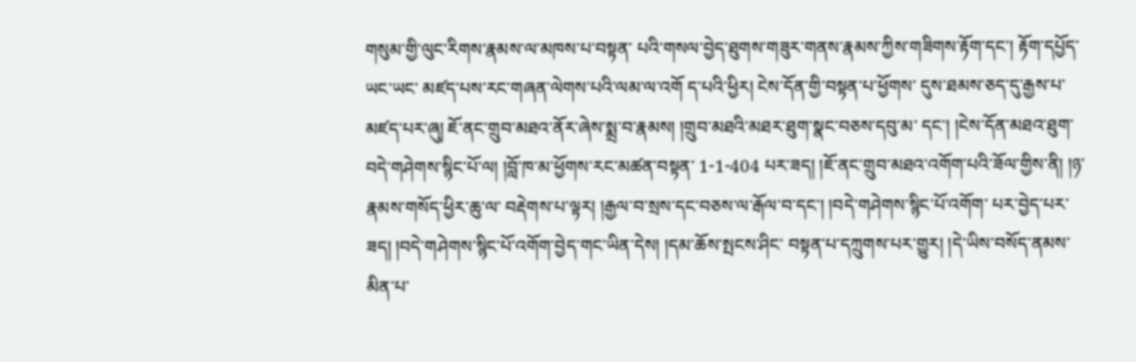གསུམ་གྱི་ལུང་རིགས་རྣམས་ལ་མཁས་པ་བསྟན་ པའི་གསལ་བྱེད་ཐུགས་གཟུར་གནས་རྣམས་ཀྱིས་གཟིགས་རྟོག་དང་། རྟོག་དཔྱོད་ཡང་ཡང་ མཛད་པས་རང་གཞན་ལེགས་པའི་ལམ་ལ་འགོ ད་པའི་ཕྱིར། ངེས་དོན་གྱི་བསྟན་པ་ཕྱོགས་ དུས་ཐམས་ཅད་དུ་རྒྱས་པ་མཛད་པར་ཞུ། ཇོ་ནང་གྲུབ་མཐའ་ནོར་ཞེས་སྨྲ་བ་རྣམས། །གྲུབ་མཐའི་མཐར་ཐུག་སྣང་བཅས་དབུ་མ་ དང་། །ངེས་དོན་མཐའ་ཐུག་བདེ་གཤེགས་སྙིང་པོ་ལ། །བློ་ཁ་མ་ཕྱོགས་རང་མཚན་བསྟན་ 1-1-404 པར་ཟད། །ཇོ་ནང་གྲུབ་མཐའ་འགོག་པའི་ཟོལ་གྱིས་ནི། །ཉ་རྣམས་གསོད་ཕྱིར་ཆུ་ལ་ བརྡེགས་པ་ལྟར། །རྒྱལ་བ་སྲས་དང་བཅས་ལ་རྒོལ་བ་དང་། །བདེ་གཤེགས་སྙིང་པོ་འགོག་ པར་བྱེད་པར་ཟད། །བདེ་གཤེགས་སྙིང་པོ་འགོག་བྱེད་གང་ཡིན་དེས། །དམ་ཆོས་སྤངས་ཤིང་ བསྟན་པ་དཀྲུགས་པར་གྱུར། །དེ་ཡིས་བསོད་ནམས་མིན་པ་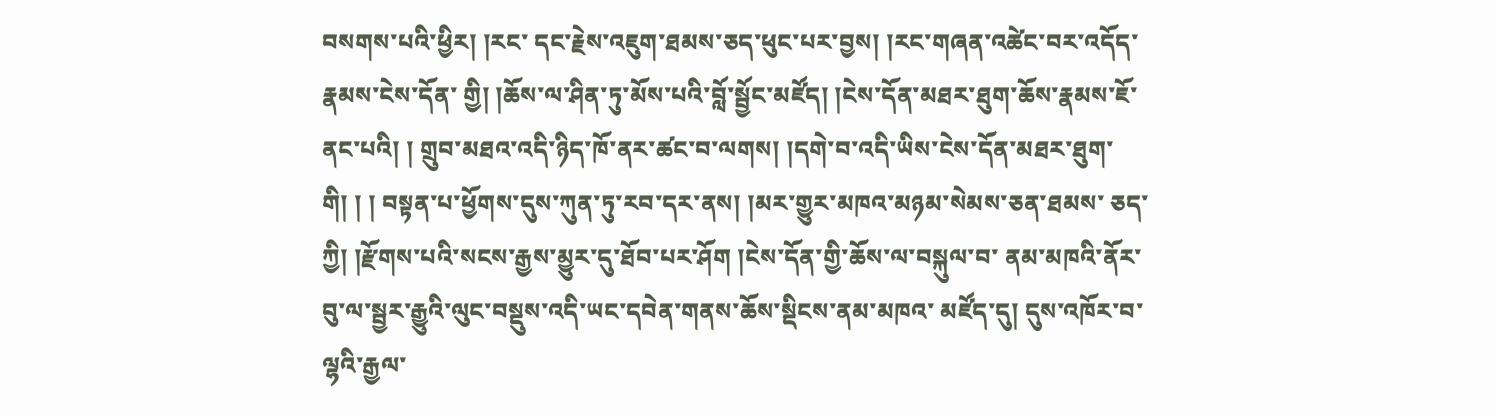བསགས་པའི་ཕྱིར། །རང་ དང་རྗེས་འཇུག་ཐམས་ཅད་ཕུང་པར་བྱས། །རང་གཞན་འཚེང་བར་འདོད་རྣམས་ངེས་དོན་ གྱི། །ཆོས་ལ་ཤིན་ཏུ་མོས་པའི་བློ་སྦྱོང་མཛོད། །ངེས་དོན་མཐར་ཐུག་ཆོས་རྣམས་ཇོ་ནང་པའི། ། གྲུབ་མཐའ་འདི་ཉིད་ཁོ་ནར་ཚང་བ་ལགས། །དགེ་བ་འདི་ཡིས་ངེས་དོན་མཐར་ཐུག་གི། ། ། བསྟན་པ་ཕྱོགས་དུས་ཀུན་ཏུ་རབ་དར་ནས། །མར་གྱུར་མཁའ་མཉམ་སེམས་ཅན་ཐམས་ ཅད་ཀྱི། །རྫོགས་པའི་སངས་རྒྱས་མྱུར་དུ་ཐོབ་པར་ཤོག །ངེས་དོན་གྱི་ཆོས་ལ་བསྐུལ་བ་ ནམ་མཁའི་ནོར་བུ་ལ་སྦྱར་རྒྱུའི་ལུང་བསྡུས་འདི་ཡང་དབེན་གནས་ཆོས་སྡིངས་ནམ་མཁའ་ མཛོད་དུ། དུས་འཁོར་བ་ལྷའི་རྒྱལ་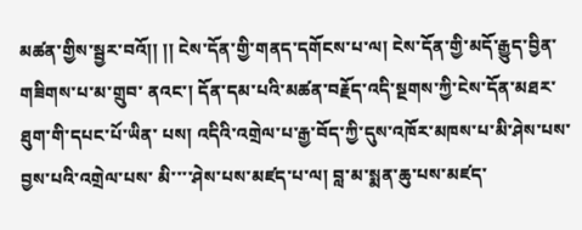མཚན་གྱིས་སྦྱར་བའོ།། །། ངེས་དོན་གྱི་གནད་དགོངས་པ་ལ། ངེས་དོན་གྱི་མདོ་རྒྱུད་བྱིན་གཟིགས་པ་མ་གྲུབ་ ནའང་། དོན་དམ་པའི་མཚན་བརྗོད་འདི་སྔགས་ཀྱི་ངེས་དོན་མཐར་ཐུག་གི་དཔང་པོ་ཡིན་ པས། འདིའི་འགྲེལ་པ་རྒྱ་བོད་ཀྱི་དུས་འཁོར་མཁས་པ་མི་ཤེས་པས་བྱས་པའི་འགྲེལ་པས་ མི་་་་ཤེས་པས་མཛད་པ་ལ། བླ་མ་སྨན་ཆུ་པས་མཛད་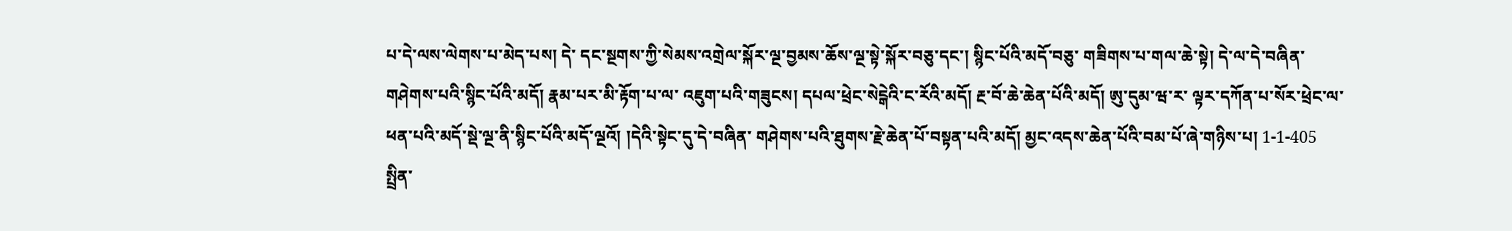པ་དེ་ལས་ལེགས་པ་མེད་པས། དེ་ དང་སྔགས་ཀྱི་སེམས་འགྲེལ་སྐོར་ལྔ་བྱམས་ཆོས་ལྔ་སྟེ་སྐོར་བཅུ་དང་། སྙིང་པོའི་མདོ་བཅུ་ གཟིགས་པ་གལ་ཆེ་སྟེ། དེ་ལ་དེ་བཞིན་གཤེགས་པའི་སྙིང་པོའི་མདོ། རྣམ་པར་མི་རྟོག་པ་ལ་ འཇུག་པའི་གཟུངས། དཔལ་ཕྲེང་སེངྒེའི་ང་རོའི་མདོ། རྔ་བོ་ཆེ་ཆེན་པོའི་མདོ། ཨུ་དུམ་ཝ་ར་ ལྟར་དཀོན་པ་སོར་ཕྲེང་ལ་ཕན་པའི་མདོ་སྡེ་ལྔ་ནི་སྙིང་པོའི་མདོ་ལྔའོ། །དེའི་སྟེང་དུ་དེ་བཞིན་ གཤེགས་པའི་ཐུགས་རྗེ་ཆེན་པོ་བསྟན་པའི་མདོ། མྱང་འདས་ཆེན་པོའི་བམ་པོ་ཞེ་གཉིས་པ། 1-1-405 སྤྲིན་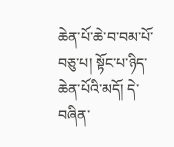ཆེན་པོ་ཆེ་བ་བམ་པོ་བཅུ་པ། སྟོང་པ་ཉིད་ཆེན་པོའི་མདོ། དེ་བཞིན་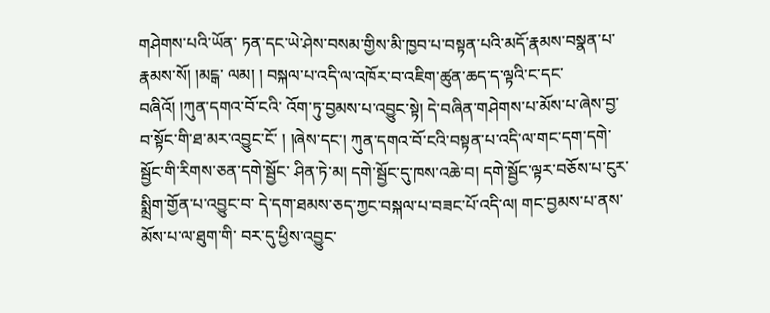གཤེགས་པའི་ཡོན་ ཏན་དང་ཡེ་ཤེས་བསམ་གྱིས་མི་ཁྱབ་པ་བསྟན་པའི་མདོ་རྣམས་བསྣན་པ་རྣམས་སོ། །མངྒ་ ལམ། ། བསྐལ་པ་འདི་ལ་འཁོར་བ་འཇིག་ཚུན་ཆད་ད་ལྟའི་ང་དང་བཞིའོ། །ཀུན་དགའ་བོ་ངའི་ འོག་ཏུ་བྱམས་པ་འབྱུང་སྟེ། དེ་བཞིན་གཤེགས་པ་མོས་པ་ཞེས་བྱ་བ་སྟོང་གི་ཐ་མར་འབྱུང་ངོ་ ། །ཞེས་དང་། ཀུན་དགའ་བོ་ངའི་བསྟན་པ་འདི་ལ་གང་དག་དགེ་སྦྱོང་གི་རིགས་ཅན་དགེ་སྦྱོང་ ཤིན་ཏེ་མ། དགེ་སྦྱོང་དུ་ཁས་འཆེ་བ། དགེ་སྦྱོང་ལྟར་བཅོས་པ་ངུར་སྨྲིག་གྱོན་པ་འབྱུང་བ་ དེ་དག་ཐམས་ཅད་ཀྱང་བསྐལ་པ་བཟང་པོ་འདི་ལ། གང་བྱམས་པ་ནས་མོས་པ་ལ་ཐུག་གི་ བར་དུ་ཕྱིས་འབྱུང་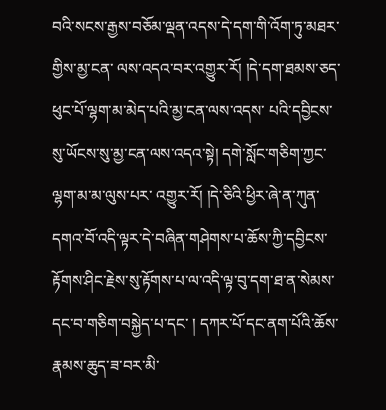བའི་སངས་རྒྱས་བཅོམ་ལྡན་འདས་དེ་དག་གི་འོག་ཏུ་མཐར་གྱིས་མྱ་ངན་ ལས་འདའ་བར་འགྱུར་རོ། །དེ་དག་ཐམས་ཅད་ཕུང་པོ་ལྷག་མ་མེད་པའི་མྱ་ངན་ལས་འདས་ པའི་དབྱིངས་སུ་ཡོངས་སུ་མྱ་ངན་ལས་འདའ་སྟེ། དགེ་སློང་གཅིག་ཀྱང་ལྷག་མ་མ་ལུས་པར་ འགྱུར་རོ། །དེ་ཅིའི་ཕྱིར་ཞེ་ན་ཀུན་དགའ་བོ་འདི་ལྟར་དེ་བཞིན་གཤེགས་པ་ཆོས་ཀྱི་དབྱིངས་ རྟོགས་ཤིང་རྗེས་སུ་རྟོགས་པ་ལ་འདི་ལྟ་བུ་དག་ཐ་ན་སེམས་དང་བ་གཅིག་བསྐྱེད་པ་དང་ ། དཀར་པོ་དང་ནག་པོའི་ཆོས་རྣམས་ཆུད་ཟ་བར་མི་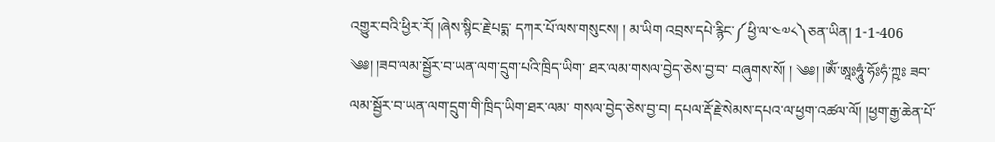འགྱུར་བའི་ཕྱིར་རོ། །ཞེས་སྙིང་རྗེ་པདྨ་ དཀར་པོ་ལས་གསུངས། ། མ་ཡིག འབྲས་དཔེ་རྙིང་༼ཕྱི་ལ་༤༧༨༽ཅན་ཡིན། 1-1-406 ༄༅། །ཟབ་ལམ་སྦྱོར་བ་ཡན་ལག་དྲུག་པའི་ཁྲིད་ཡིག་ ཐར་ལམ་གསལ་བྱེད་ཅེས་བྱ་བ་ བཞུགས་སོ། ། ༄༅། །ཨོཾ་ཨཱཿཧཱུཾ་ཧོཿཧཾ་ཀྵཿ ཟབ་ལམ་སྦྱོར་བ་ཡན་ལག་དྲུག་གི་ཁྲིད་ཡིག་ཐར་ལམ་ གསལ་བྱེད་ཅེས་བྱ་བ། དཔལ་རྡོ་རྗེ་སེམས་དཔའ་ལ་ཕྱག་འཚལ་ལོ། །ཕྱག་རྒྱ་ཆེན་པོ་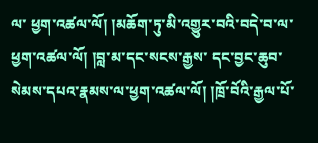ལ་ ཕྱག་འཚལ་ལོ། །མཆོག་ཏུ་མི་འགྱུར་བའི་བདེ་བ་ལ་ཕྱག་འཚལ་ལོ། །བླ་མ་དང་སངས་རྒྱས་ དང་བྱང་ཆུབ་སེམས་དཔའ་རྣམས་ལ་ཕྱག་འཚལ་ལོ། །ཁྲོ་བོའི་རྒྱལ་པོ་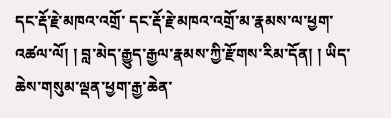དང་རྡོ་རྗེ་མཁའ་འགྲོ་ དང་རྡོ་རྗེ་མཁའ་འགྲོ་མ་རྣམས་ལ་ཕྱག་འཚལ་ལོ། ། བླ་མེད་རྒྱུད་རྒྱལ་རྣམས་ཀྱི་རྫོགས་རིམ་དོན། ། ཡིད་ཆེས་གསུམ་ལྡན་ཕྱག་རྒྱ་ཆེན་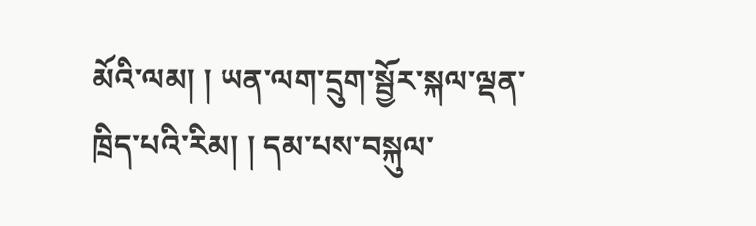མོའི་ལམ། ། ཡན་ལག་དྲུག་སྦྱོར་སྐལ་ལྡན་ཁྲིད་པའི་རིམ། ། དམ་པས་བསྐུལ་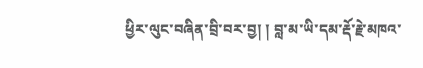ཕྱིར་ལུང་བཞིན་བྲི་བར་བྱ། ། བླ་མ་ཡི་དམ་རྡོ་རྗེ་མཁའ་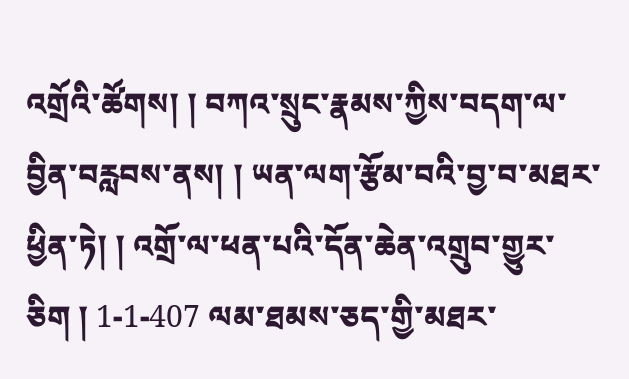འགྲོའི་ཚོགས། ། བཀའ་སྲུང་རྣམས་ཀྱིས་བདག་ལ་བྱིན་བརླབས་ནས། ། ཡན་ལག་རྩོམ་བའི་བྱ་བ་མཐར་ཕྱིན་ཏེ། ། འགྲོ་ལ་ཕན་པའི་དོན་ཆེན་འགྲུབ་གྱུར་ཅིག ། 1-1-407 ལམ་ཐམས་ཅད་གྱི་མཐར་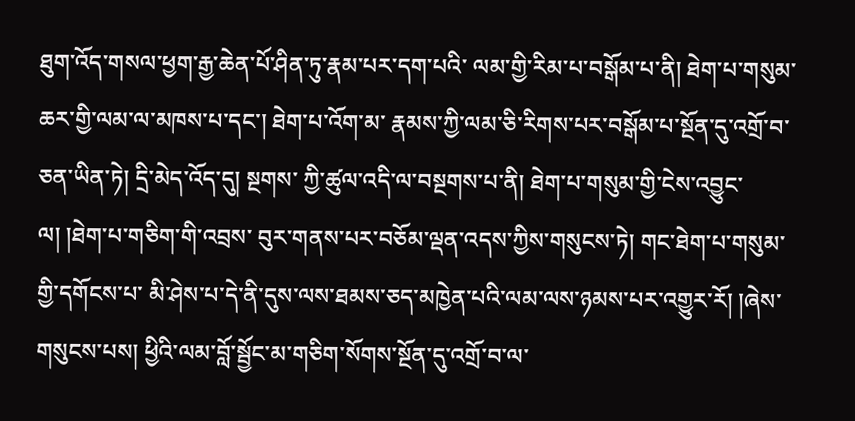ཐུག་འོད་གསལ་ཕྱག་རྒྱ་ཆེན་པོ་ཤིན་ཏུ་རྣམ་པར་དག་པའི་ ལམ་གྱི་རིམ་པ་བསྒོམ་པ་ནི། ཐེག་པ་གསུམ་ཆར་གྱི་ལམ་ལ་མཁས་པ་དང་། ཐེག་པ་འོག་མ་ རྣམས་ཀྱི་ལམ་ཅི་རིགས་པར་བསྒོམ་པ་སྔོན་དུ་འགྲོ་བ་ཅན་ཡིན་ཏེ། དྲི་མེད་འོད་དུ། སྔགས་ ཀྱི་ཚུལ་འདི་ལ་བསྔགས་པ་ནི། ཐེག་པ་གསུམ་གྱི་ངེས་འབྱུང་ལ། །ཐེག་པ་གཅིག་གི་འབྲས་ བུར་གནས་པར་བཅོམ་ལྡན་འདས་ཀྱིས་གསུངས་ཏེ། གང་ཐེག་པ་གསུམ་གྱི་དགོངས་པ་ མི་ཤེས་པ་དེ་ནི་དུས་ལས་ཐམས་ཅད་མཁྱེན་པའི་ལམ་ལས་ཉམས་པར་འགྱུར་རོ། །ཞེས་ གསུངས་པས། ཕྱིའི་ལམ་བློ་སྦྱོང་མ་གཅིག་སོགས་སྔོན་དུ་འགྲོ་བ་ལ་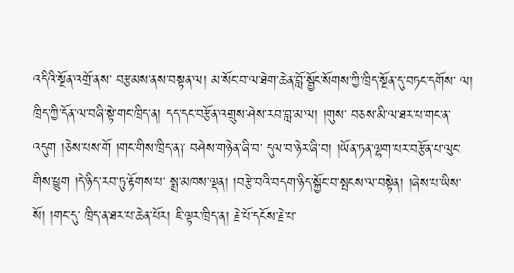འདིའི་སྔོན་འགྲོ་ནས་ བརྩམས་ནས་བསྟན་ལ། མ་སོང་བ་ལ་ཐེག་ཆེན་བློ་སྦྱོང་སོགས་ཀྱི་ཁྲིད་སྔོན་དུ་བཏང་དགོས་ ལ། ཁྲིད་ཀྱི་དོན་ལ་བཞི་སྟེ་གང་ཁྲིད་ན། དད་དང་བརྩོན་འགྲུས་ཤེས་རབ་བླ་མ་ལ། །གུས་ བཅས་མི་ལ་ཐར་པ་གང་ན་འདུག །ཅེས་པས་གོ །གང་གིས་ཁྲིད་ན༑ བཤེས་གཉེན་ཞི་བ་ དུལ་བ་ཉེར་ཞི་བ། །ཡོན་ཏན་ལྷག་པར་བརྩོན་པ་ལུང་གིས་ཕྱུག །དེ་ཉིད་རབ་ཏུ་རྟོགས་པ་ སྨྲ་མཁས་ལྡན། །བརྩེ་བའི་བདག་ཉིད་སྐྱོང་བ་སྤངས་ལ་བསྟེན། །ཞེས་པ་ཡིས་སོ། །གང་དུ་ ཁྲིད་ན་ཐར་པ་ཆེན་པོར། ཇི་ལྟར་ཁྲིད་ན། རྗེ་པོ་དངོས་རྗེ་པ་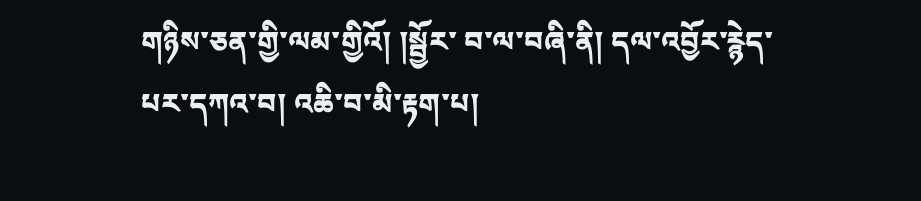གཉིས་ཅན་གྱི་ལམ་གྱིའོ། །སྦྱོར་ བ་ལ་བཞི་ནི། དལ་འབྱོར་རྙེད་པར་དཀའ་བ། འཆི་བ་མི་རྟག་པ།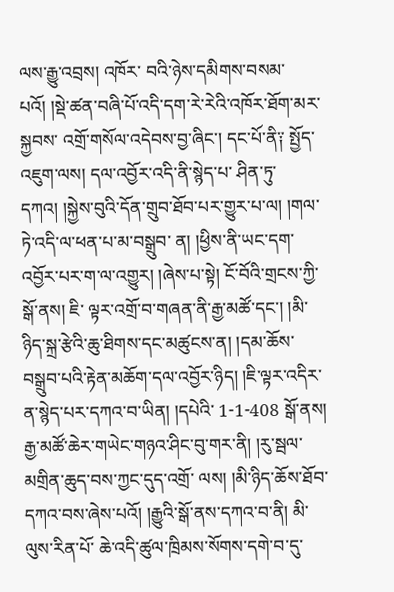ལས་རྒྱུ་འབྲས། འཁོར་ བའི་ཉེས་དམིགས་བསམ་པའོ། །སྡེ་ཚན་བཞི་པོ་འདི་དག་རེ་རེའི་འཁོར་ཐོག་མར་སྐྱབས་ འགྲོ་གསོལ་འདེབས་བྱ་ཞིང་། དང་པོ་ནི༑ སྤྱོད་འཇུག་ལས། དལ་འབྱོར་འདི་ནི་སྙེད་པ་ ཤིན་ཏུ་དཀའ། །སྐྱེས་བུའི་དོན་གྲུབ་ཐོབ་པར་གྱུར་པ་ལ། །གལ་ཏེ་འདི་ལ་ཕན་པ་མ་བསྒྲུབ་ ན། །ཕྱིས་ནི་ཡང་དག་འབྱོར་པར་ག་ལ་འགྱུར། །ཞེས་པ་སྟེ། ངོ་བོའི་གྲངས་ཀྱི་སྒོ་ནས། ཇི་ ལྟར་འགྲོ་བ་གཞན་ནི་རྒྱ་མཚོ་དང་། །མི་ཉིད་སྐྲ་རྩེའི་ཆུ་ཐིགས་དང་མཚུངས་ན། །དམ་ཆོས་ བསྒྲུབ་པའི་རྟེན་མཆོག་དལ་འབྱོར་ཉིད། །ཇི་ལྟར་འདིར་ན་སྙེད་པར་དཀའ་བ་ཡིན། །དཔེའི་ 1-1-408 སྒོ་ནས། རྒྱ་མཚོ་ཆེར་གཡེང་གཉའ་ཤིང་བུ་གར་ནི། །རུ་སྦལ་མགྲིན་ཆུད་བས་ཀྱང་དུད་འགྲོ་ ལས། །མི་ཉིད་ཆོས་ཐོབ་དཀའ་བས་ཞེས་པའོ། །རྒྱུའི་སྒོ་ནས་དཀའ་བ་ནི། མི་ལུས་རིན་པོ་ ཆེ་འདི་ཚུལ་ཁྲིམས་སོགས་དགེ་བ་དུ་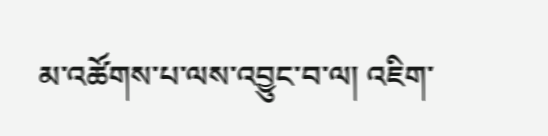མ་འཚོགས་པ་ལས་འབྱུང་བ་ལ། འཇིག་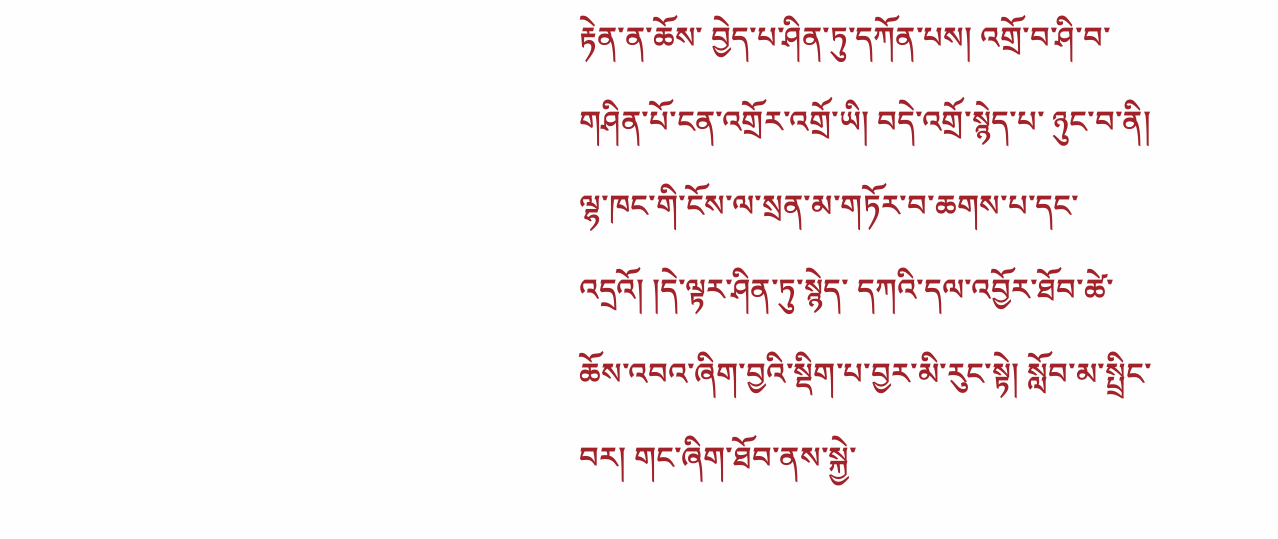རྟེན་ན་ཆོས་ བྱེད་པ་ཤིན་ཏུ་དཀོན་པས། འགྲོ་བ་ཤི་བ་གཤིན་པོ་ངན་འགྲོར་འགྲོ་ཡི། བདེ་འགྲོ་སྙེད་པ་ ཉུང་བ་ནི། ལྷ་ཁང་གི་ངོས་ལ་སྲན་མ་གཏོར་བ་ཆགས་པ་དང་འདྲའོ། །དེ་ལྟར་ཤིན་ཏུ་སྙེད་ དཀའི་དལ་འབྱོར་ཐོབ་ཚེ་ཆོས་འབའ་ཞིག་བྱའི་སྡིག་པ་བྱར་མི་རུང་སྟེ། སློབ་མ་སྤྲིང་བར། གང་ཞིག་ཐོབ་ནས་སྐྱེ་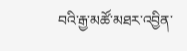བའི་རྒྱ་མཚོ་མཐར་འབྱིན་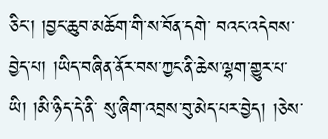ཅིང་། །བྱང་ཆུབ་མཆོག་གི་ས་བོན་དགེ་ བའང་འདེབས་བྱེད་པ། །ཡིད་བཞིན་ནོར་བས་ཀྱང་ནི་ཆེས་ལྷག་གྱུར་པ་ཡི། །མི་ཉིད་དེ་ནི་ སུ་ཞིག་འབྲས་བུ་མེད་པར་བྱེད། །ཅེས་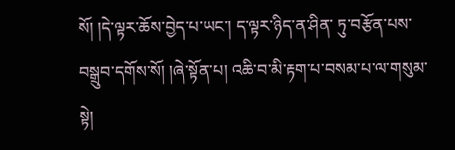སོ། །དེ་ལྟར་ཆོས་བྱེད་པ་ཡང་། ད་ལྟར་ཉིད་ན་ཤིན་ ཏུ་བརྩོན་པས་བསྒྲུབ་དགོས་སོ། །ཞེ་སྟོན་པ། འཆི་བ་མི་རྟག་པ་བསམ་པ་ལ་གསུམ་སྟེ།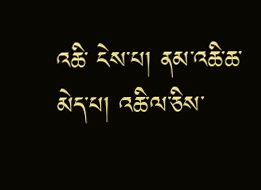འཆི་ ངེས་པ། ནམ་འཆི་ཆ་མེད་པ། འཆི་ལ་ཅིས་